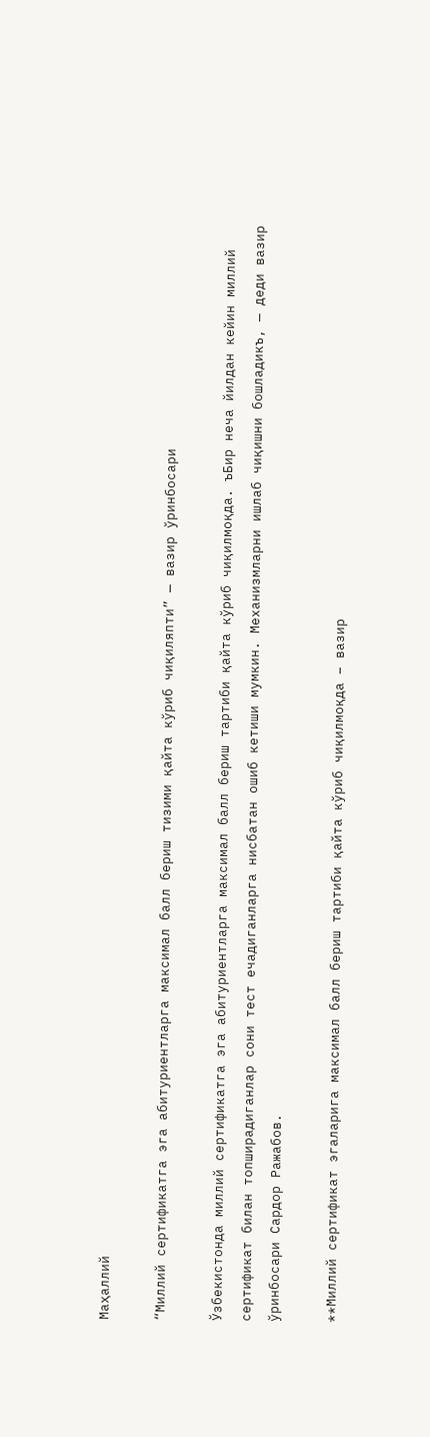Маҳаллий

“Миллий сертификатга эга абитуриентларга максимал балл бериш тизими қайта кўриб чиқиляпти” — вазир ўринбосари

Ўзбекистонда миллий сертификатга эга абитуриентларга максимал балл бериш тартиби қайта кўриб чиқилмоқда. ъБир неча йилдан кейин миллий сертификат билан топширадиганлар сони тест ечадиганларга нисбатан ошиб кетиши мумкин. Механизмларни ишлаб чиқишни бошладикъ, — деди вазир ўринбосари Сардор Ражабов.

**Миллий сертификат эгаларига максимал балл бериш тартиби қайта кўриб чиқилмоқда – вазир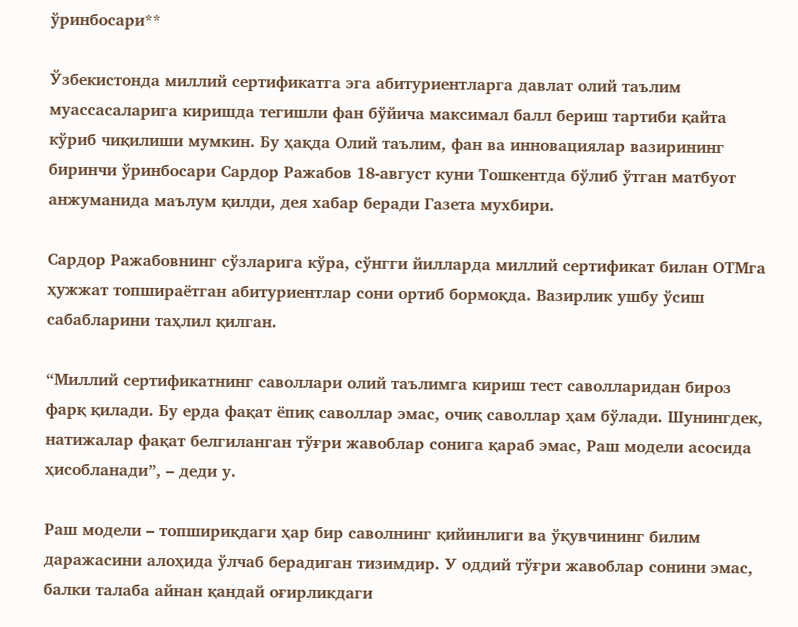ўринбосари**

Ўзбекистонда миллий сертификатга эга абитуриентларга давлат олий таълим муассасаларига киришда тегишли фан бўйича максимал балл бериш тартиби қайта кўриб чиқилиши мумкин. Бу ҳақда Олий таълим, фан ва инновациялар вазирининг биринчи ўринбосари Сардор Ражабов 18-август куни Тошкентда бўлиб ўтган матбуот анжуманида маълум қилди, дея хабар беради Газета мухбири.

Сардор Ражабовнинг сўзларига кўра, сўнгги йилларда миллий сертификат билан ОТМга ҳужжат топшираётган абитуриентлар сони ортиб бормоқда. Вазирлик ушбу ўсиш сабабларини таҳлил қилган.

“Миллий сертификатнинг саволлари олий таълимга кириш тест саволларидан бироз фарқ қилади. Бу ерда фақат ёпиқ саволлар эмас, очиқ саволлар ҳам бўлади. Шунингдек, натижалар фақат белгиланган тўғри жавоблар сонига қараб эмас, Раш модели асосида ҳисобланади”, – деди у.

Раш модели – топшириқдаги ҳар бир саволнинг қийинлиги ва ўқувчининг билим даражасини алоҳида ўлчаб берадиган тизимдир. У оддий тўғри жавоблар сонини эмас, балки талаба айнан қандай оғирликдаги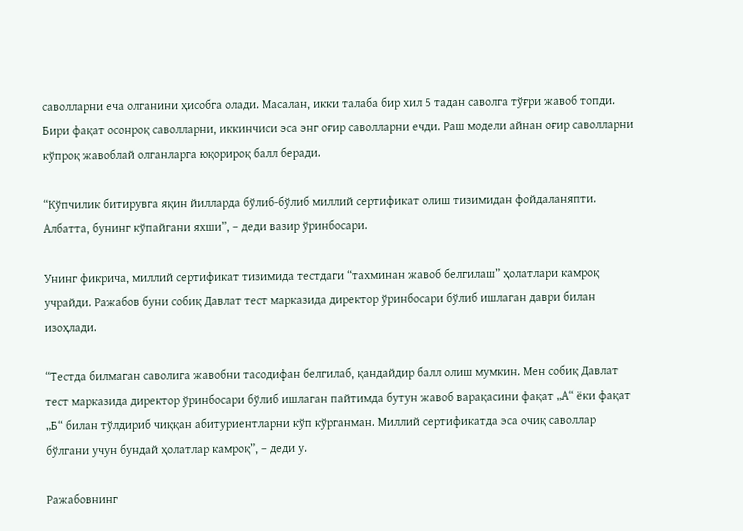саволларни еча олганини ҳисобга олади. Масалан, икки талаба бир хил 5 тадан саволга тўғри жавоб топди. Бири фақат осонроқ саволларни, иккинчиси эса энг оғир саволларни ечди. Раш модели айнан оғир саволларни кўпроқ жавоблай олганларга юқорироқ балл беради.

“Кўпчилик битирувга яқин йилларда бўлиб-бўлиб миллий сертификат олиш тизимидан фойдаланяпти. Албатта, бунинг кўпайгани яхши”, – деди вазир ўринбосари.

Унинг фикрича, миллий сертификат тизимида тестдаги “тахминан жавоб белгилаш” ҳолатлари камроқ учрайди. Ражабов буни собиқ Давлат тест марказида директор ўринбосари бўлиб ишлаган даври билан изоҳлади.

“Тестда билмаган саволига жавобни тасодифан белгилаб, қандайдир балл олиш мумкин. Мен собиқ Давлат тест марказида директор ўринбосари бўлиб ишлаган пайтимда бутун жавоб варақасини фақат „А“ ёки фақат „Б“ билан тўлдириб чиққан абитуриентларни кўп кўрганман. Миллий сертификатда эса очиқ саволлар бўлгани учун бундай ҳолатлар камроқ”, – деди у.

Ражабовнинг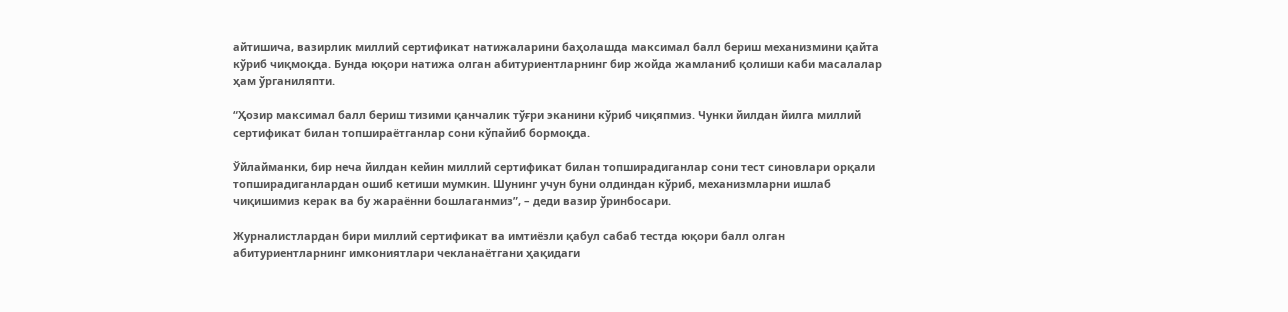айтишича, вазирлик миллий сертификат натижаларини баҳолашда максимал балл бериш механизмини қайта кўриб чиқмоқда. Бунда юқори натижа олган абитуриентларнинг бир жойда жамланиб қолиши каби масалалар ҳам ўрганиляпти.

“Ҳозир максимал балл бериш тизими қанчалик тўғри эканини кўриб чиқяпмиз. Чунки йилдан йилга миллий сертификат билан топшираётганлар сони кўпайиб бормоқда.

Ўйлайманки, бир неча йилдан кейин миллий сертификат билан топширадиганлар сони тест синовлари орқали топширадиганлардан ошиб кетиши мумкин. Шунинг учун буни олдиндан кўриб, механизмларни ишлаб чиқишимиз керак ва бу жараённи бошлаганмиз”, – деди вазир ўринбосари.

Журналистлардан бири миллий сертификат ва имтиёзли қабул сабаб тестда юқори балл олган абитуриентларнинг имкониятлари чекланаётгани ҳақидаги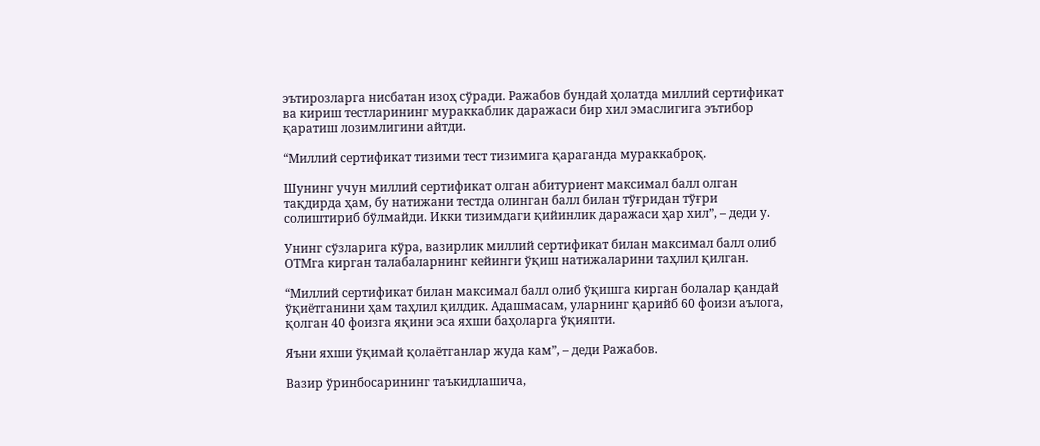эътирозларга нисбатан изоҳ сўради. Ражабов бундай ҳолатда миллий сертификат ва кириш тестларининг мураккаблик даражаси бир хил эмаслигига эътибор қаратиш лозимлигини айтди.

“Миллий сертификат тизими тест тизимига қараганда мураккаброқ.

Шунинг учун миллий сертификат олган абитуриент максимал балл олган тақдирда ҳам, бу натижани тестда олинган балл билан тўғридан тўғри солиштириб бўлмайди. Икки тизимдаги қийинлик даражаси ҳар хил”, – деди у.

Унинг сўзларига кўра, вазирлик миллий сертификат билан максимал балл олиб ОТМга кирган талабаларнинг кейинги ўқиш натижаларини таҳлил қилган.

“Миллий сертификат билан максимал балл олиб ўқишга кирган болалар қандай ўқиётганини ҳам таҳлил қилдик. Адашмасам, уларнинг қарийб 60 фоизи аълога, қолган 40 фоизга яқини эса яхши баҳоларга ўқияпти.

Яъни яхши ўқимай қолаётганлар жуда кам”, – деди Ражабов.

Вазир ўринбосарининг таъкидлашича,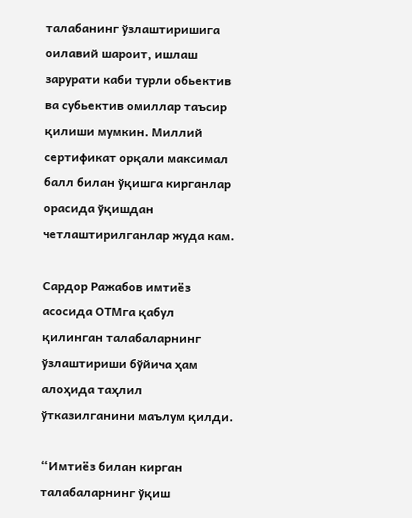талабанинг ўзлаштиришига оилавий шароит, ишлаш зарурати каби турли обьектив ва субьектив омиллар таъсир қилиши мумкин. Миллий сертификат орқали максимал балл билан ўқишга кирганлар орасида ўқишдан четлаштирилганлар жуда кам.

Сардор Ражабов имтиёз асосида ОТМга қабул қилинган талабаларнинг ўзлаштириши бўйича ҳам алоҳида таҳлил ўтказилганини маълум қилди.

“Имтиёз билан кирган талабаларнинг ўқиш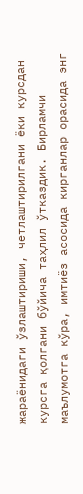жараёнидаги ўзлаштириши, четлаштирилгани ёки курсдан курсга қолгани бўйича таҳлил ўтказдик. Бирламчи маълумотга кўра, имтиёз асосида кирганлар орасида энг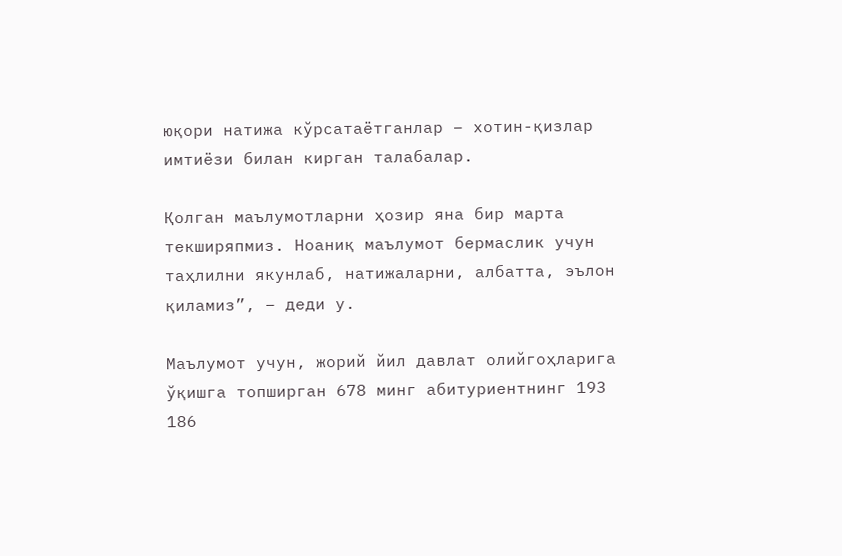юқори натижа кўрсатаётганлар – хотин-қизлар имтиёзи билан кирган талабалар.

Қолган маълумотларни ҳозир яна бир марта текширяпмиз. Ноаниқ маълумот бермаслик учун таҳлилни якунлаб, натижаларни, албатта, эълон қиламиз”, – деди у.

Маълумот учун, жорий йил давлат олийгоҳларига ўқишга топширган 678 минг абитуриентнинг 193 186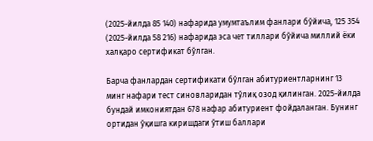(2025-йилда 85 140) нафарида умумтаълим фанлари бўйича, 125 354 (2025-йилда 58 216) нафарида эса чет тиллари бўйича миллий ёки халқаро сертификат бўлган.

Барча фанлардан сертификати бўлган абитуриентларнинг 13 минг нафари тест синовларидан тўлиқ озод қилинган. 2025-йилда бундай имкониятдан 678 нафар абитуриент фойдаланган. Бунинг ортидан ўқишга киришдаги ўтиш баллари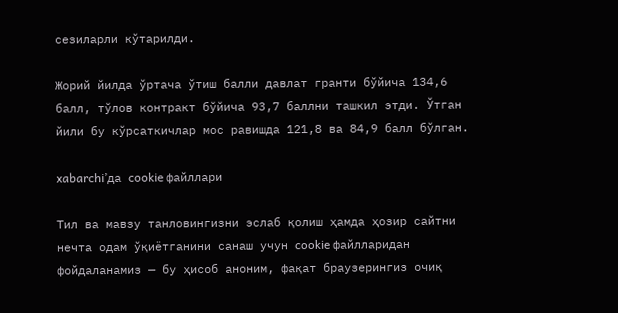сезиларли кўтарилди.

Жорий йилда ўртача ўтиш балли давлат гранти бўйича 134,6 балл, тўлов контракт бўйича 93,7 баллни ташкил этди. Ўтган йили бу кўрсаткичлар мос равишда 121,8 ва 84,9 балл бўлган.

xabarchi’да cookie файллари

Тил ва мавзу танловингизни эслаб қолиш ҳамда ҳозир сайтни нечта одам ўқиётганини санаш учун cookie файлларидан фойдаланамиз — бу ҳисоб аноним, фақат браузерингиз очиқ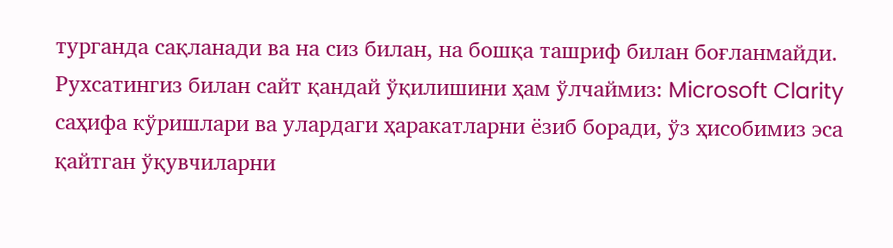турганда сақланади ва на сиз билан, на бошқа ташриф билан боғланмайди. Рухсатингиз билан сайт қандай ўқилишини ҳам ўлчаймиз: Microsoft Clarity саҳифа кўришлари ва улардаги ҳаракатларни ёзиб боради, ўз ҳисобимиз эса қайтган ўқувчиларни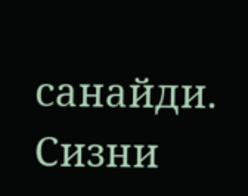санайди. Сизни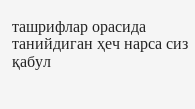ташрифлар орасида танийдиган ҳеч нарса сиз қабул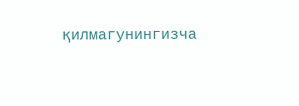қилмагунингизча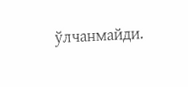ўлчанмайди.